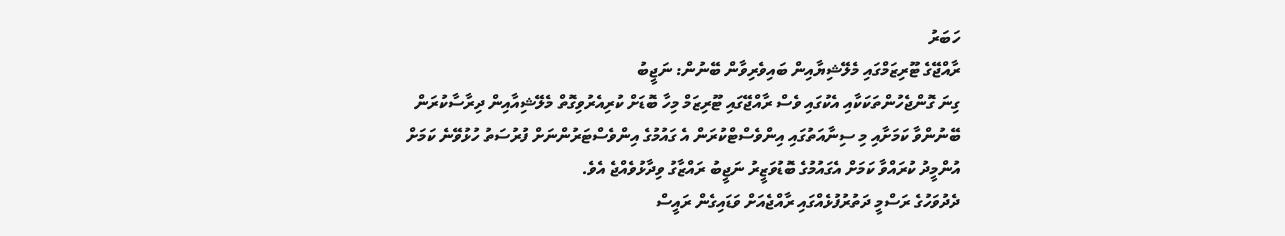ހަބަރު
ރާއްޖޭގެ ޓޫރިޒަމްގައި މެލޭޝިޔާއިން ބައިވެރިވާން ބޭނުން: ނަޖީބު
ގިނަ ގޮންޖެހުންތަކަކާއި އެކުގައި ވެސް ރާއްޖޭގައި ޓޫރިޒަމް މިހާ ބޮޑަށް ކުރިއެރުވިގޮތް މެލޭޝިއާއިން ދިރާސާކުރަން ބޭނުންވާ ކަމަށާއި މި ސިނާއަތުގައި އިންވެސްޓްކުރަން އެ ގައުމުގެ އިންވެސްޓަރުންނަށް ފުރުސަތު ހުޅުވޭނެ ކަމަށް އުންމީދު ކުރައްވާ ކަމަށް އެގައުމުގެ ބޮޑުވަޒީރު ނަޖީބު ރައްޒާގު ވިދާޅުވެއްޖެ އެވެ.
ދެދުވަހުގެ ރަސްމީ ދަތުރުފުޅެއްގައި ރާއްޖެއަށް ވަޑައިގެން ރައީސް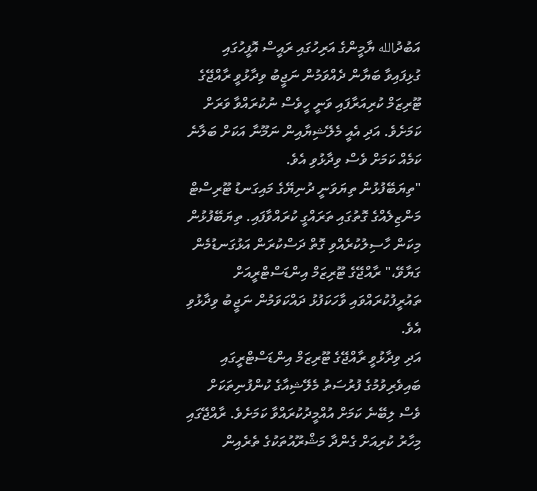އަބުދުالله ޔާމީންގެ އަރިހުގައި ރައީސް އޮފީހުގައި ގުޅިފައިވާ ބަޔާން ދެއްވަމުން ނަޖީބު ވިދާޅުވީ ރާއްޖޭގެ ޓޫރިޒަމް ކުރިއަރާފައި ވަނީ ހީވެސް ނުކުރައްވާ ވަރަށް ކަމަށެވެ. އަދި އެއީ މެލޭޝިޔާއިން ނަމޫނާ އަކަށް ބަލާނެ ކަމެއް ކަމަށް ވެސް ވިދާޅުވި އެވެ.
"ތިޔަބޭފުޅުން ތިޔަވަނީ ދުނިޔޭގެ މައިގަނޑު ޓޫރިސްޓް މަންޒިލެއްގެ ގޮތުގައި ތަރައްގީ ކުރައްވާފައި. ތިޔަބޭފުޅުން މިކަން ހާސިލުކުރެއްވި ގޮތް ދަސްކުރަން އަޅުގަނޑުމެން ގަޔާވޭ،" ރާއްޖޭގެ ޓޫރިޒަމް އިންޑަސްޓްރީއަށް ތައުރީފުކުރައްވައި ވާހަކަފުޅު ދައްކަވަމުން ނަޖީބު ވިދާޅުވި އެވެ.
އަދި ވިދާޅުވީ ރާއްޖޭގެ ޓޫރިޒަމް އިންޑަސްޓްރީގައި ބައިވެރިވުމުގެ ފުރުސަތު މެލޭޝިއާގެ ކުންފުނިތަކަށް ވެސް ލިބޭނެ ކަމަށް އުއްމީދުކުރައްވާ ކަމަށެވެ. ރާއްޖޭގައި މިހާރު ކުރިއަށް ގެންދާ މަޝްރޫއުތަކުގެ ތެރެއިން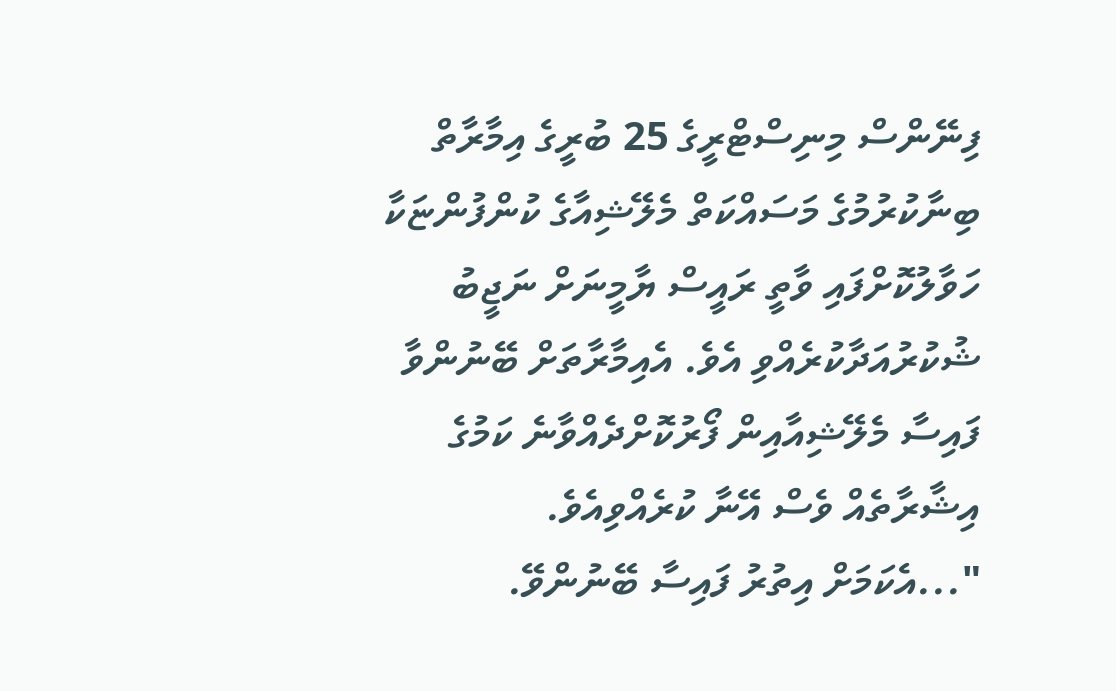ފިނޭންސް މިނިސްޓްރީގެ 25 ބުރީގެ އިމާރާތް ބިނާކުރުމުގެ މަސައްކަތް މެލޭޝިއާގެ ކުންފުންޏަކާ ހަވާލުކޮށްފައި ވާތީ ރައީސް ޔާމީނަށް ނަޖީބު ޝުކުރުއަދާކުރެއްވި އެވެ. އެއިމާރާތަށް ބޭނުންވާ ފައިސާ މެލޭޝިއާއިން ފޯރުކޮށްދެއްވާނެ ކަމުގެ އިޝާރާތެއް ވެސް އޭނާ ކުރެއްވިއެވެ.
"...އެކަމަށް އިތުރު ފައިސާ ބޭނުންވޭ.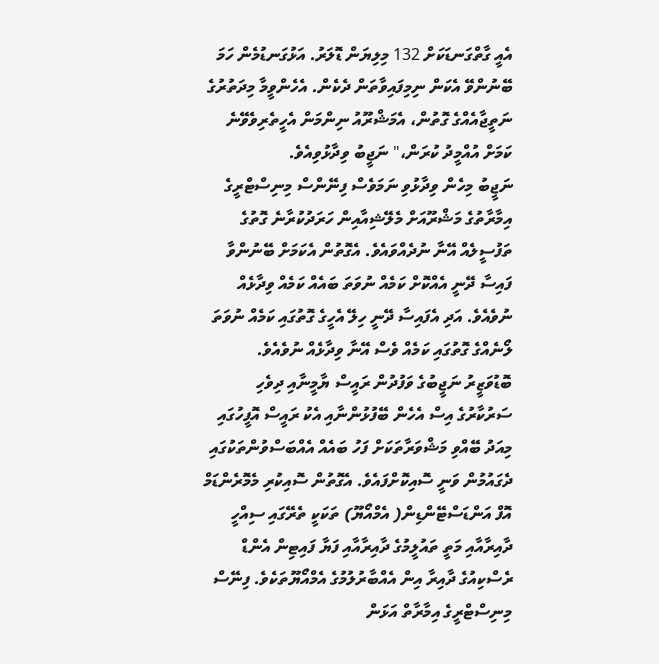އެއީ ގާތްގަނޑަކަށް 132 މިލިޔަން ޑޮލަރު. އަޅުގަނޑުމެން ހަމަ ބޭނުންވޭ އެކަން ނިމިފައިވާތަން ދެކެން. އެހެންވީމާ މިދަތުރުގެ ނަތީޖާއެއްގެ ގޮތުން، އެމަޝްރޫއު ނިންމަން އެހީތެރިވެވޭނެ ކަމަށް އުއްމީދު ކުރަން،" ނަޖީބު ވިދާޅުވިއެވެ.
ނަޖީބު މިހެން ވިދާޅުވި ނަމަވެސް ފިނޭންސް މިނިސްޓްރީގެ އިމާރާތުގެ މަޝްރޫއަށް މެލޭޝިއާއިން ހަރަދުކުރާނެ ގޮތުގެ ތަފުސީލެއް އޭނާ ނުދެއްވައެވެ. އެގޮތުން އެކަމަށް ބޭނުންވާ ފައިސާ ދޭނީ އެއްކޮށް ކަމެއް ނުވަތަ ބައެއް ކަމެއް ވިދާޅެއް ނުވެއެވެ. އަދި އެފައިސާ ދޭނީ ހިލޭ އެހީގެ ގޮތުގައި ކަމެއް ނުވަތަ ލޯނެއްގެ ގޮތުގައި ކަމެއް ވެސް އޭނާ ވިދާޅެއް ނުވެއެވެ.
ބޮޑުވަޒީރު ނަޖީބުގެ ވަފުދުން ރައީސް ޔާމީނާއި ދިވެހި ސަރުކާރުގެ އިސް އެހެން ބޭފުޅުންނާއި އެކު ރައީސް އޮފީހުގައި މިއަދު ބޭއްވި މަޝްވަރާތަކަށް ފަހު ބައެއް އެއްބަސްވުންތަކުގައި ދެގައުމުން ވަނީ ސޮއިކޮށްފައެވެ. އެގޮތުން ސޮއިކުރި މެމޮރެންޑަމް އޮފް އަންޑަސްޓޭންޑިން( އެމްއޯޔޫ) ތަކަކީ ތެރޭގައި ސިއްހީ ދާއިރާއާއި މަތީ ތައުލީމުގެ ދާއިރާއާއި ފަޔާ ފައިޓިން އެންޑް ރެސްކިއުގެ ދާއިރާ އިން އެއްބާރުލުމުގެ އެމްއޯޔޫތަކެވެ. ފިނޭސް މިނިސްޓްރީގެ އިމާރާތް އަޅަން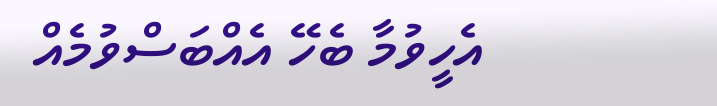އެހީވުމާ ބެހޭ އެއްބަސްވުމެއް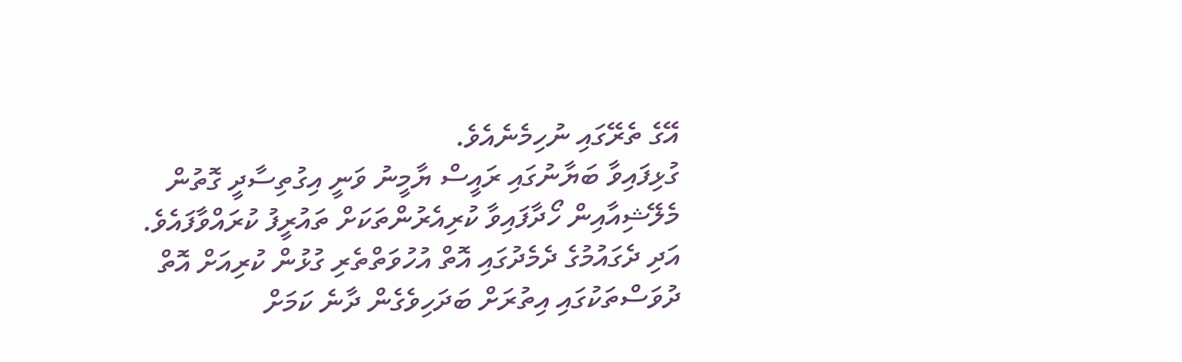އޭގެ ތެރޭގައި ނުހިމެނެއެވެ.
ގުޅިފައިވާ ބަޔާނުގައި ރައީސް ޔާމީނު ވަނީ އިގުތިސާދީ ގޮތުން މެލޭޝިއާއިން ހޯދާފައިވާ ކުރިއެރުންތަކަށް ތައުރީފު ކުރައްވާފައެވެ. އަދި ދެގައުމުގެ ދެމެދުގައި އޮތް އުހުވަތްތެރި ގުޅުން ކުރިއަށް އޮތް ދުވަސްތަކުގައި އިތުރަށް ބަދަހިވެގެން ދާނެ ކަމަށް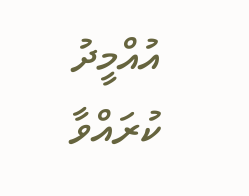އުއްމީދު ކުރައްވާ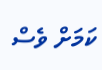ކަމަށް ވެސް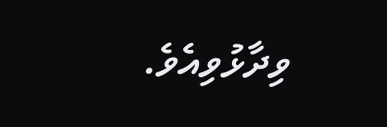ވިދާޅުވިއެވެ.